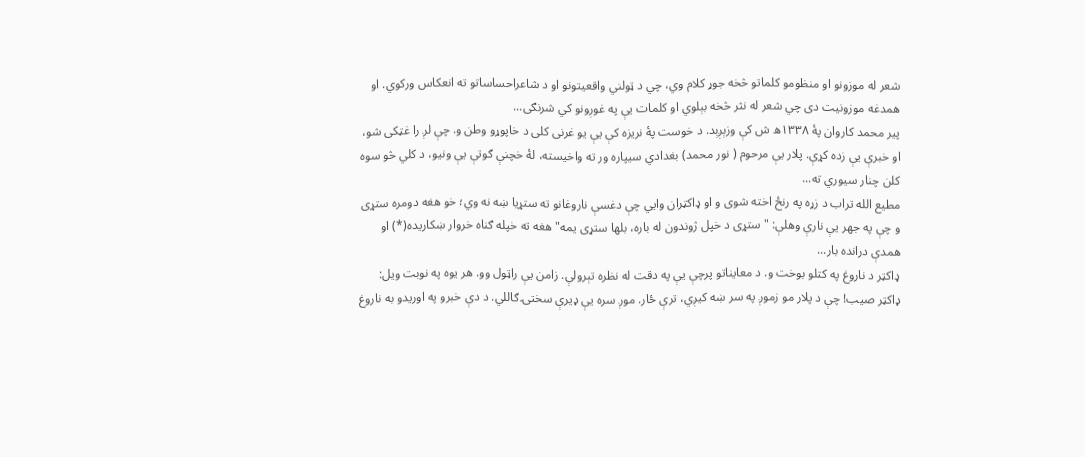شعر له موزونو او منظومو کلماتو څخه جوړ کلام وي، چي د ټولني واقعیتونو او د شاعراحساساتو ته انعکاس ورکوي. او همدغه موزونیت دی چي شعر له نثر څخه بېلوي او کلمات یې په غوږونو کي شرنګی...
پیر محمد کاروان پهٔ ۱۳۳۸ه ش کې وزېږېد. د خوست پهٔ نریزه کې یې یو غرنی کلی د خاپوړو وطن و. چې لږ را غټکی شو، او خبرې یې زده کړې. پلار یې مرحوم ( نور محمد) بغدادي سیپاره ور ته واخیسته، لهٔ خچنې ګوتې یې ونیو، د کلي څو سوه کلن چنار سیوري ته...
مطیع الله تراب د زړه په رنځ اخته شوی و او ډاکټران وایي چې دغسې ناروغانو ته ستړیا ښه نه وي؛ خو هغه دومره ستړی و چې په جهر یې نارې وهلې: " ستړی د خپل ژوندون له باره، بلها ستړی یمه" هغه ته خپله ګناه خروار ښکاریده(*) او همدې درانده بار...
ډاکټر د ناروغ په کتلو بوخت و. د معایناتو پرچې یې په دقت له نظره تېرولې. زامن یې راټول وو. هر یوه په نوبت ویل: ډاکټر صیب! چې د پلار مو زموږ په سر ښه کیږي، ترې ځار. موږ سره يې ډيرې سختۍ ګاللي. د دې خبرو په اوریدو به ناروغ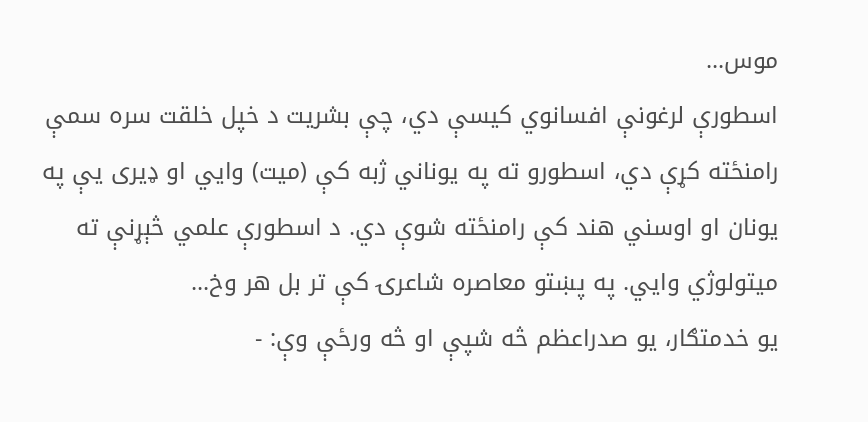موس...
اسطورې لرغونې افسانوي کیسې دي، چې بشریت د خپل خلقت سره سمې رامنځته کړې دي، اسطورو ته په یوناني ژبه کې (میت) وایي او ډیری یې په یونان او اوسني هند کې رامنځته شوې دي. د اسطورې علمي څېړنې ته میتولوژي وایي. په پښتو معاصره شاعرۍ کې تر بل هر وخ...
یو خدمتګار، یو صدراعظم څه شپې او څه ورځې وې: -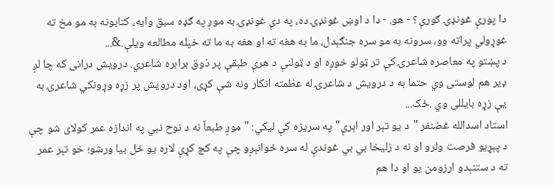دا پورې غونډۍ ګورې؟ - هو. - دا د اوښ غونډۍ ده، په دې غونډۍ به موږ په ګډه سبق وایه، کتابونه به مو مخ ته غوړولي پراته وو، سرونه به مو سره جنګېدل، ما به هغه ته او هغه به ما ته خپله مطالعه ویلې.&...
د پښتو په معاصره شاعرۍ کې تر ټولو خوږه او د ټولنې د هرې طبقې پر ذوق برابره شاعري. درویش درانی که چا لږ ډیر هم لوستی وي حتما به د درویش د شاعرۍ له عظمته انکار ونه شې کړی، اود درویش پر زړه وړونکي شاعرۍ به یې زړه بایللی وي .ځک...
استاد اسدالله غضنفر "د یو تېر اور اېرې" په سریزه کې لیکي: "موږ طبعاً نه د نوح نبي په اندازه عمر کولای شو چې د پېړیو فرصت ولرو او نه د زلیخا بي بي غوندې له سره ځوانېږو چې په کچ کړې لاره یو ځل بیا ورشو؛ خو تېر عمر ته د ستنېدو ارزومن یو او دا هم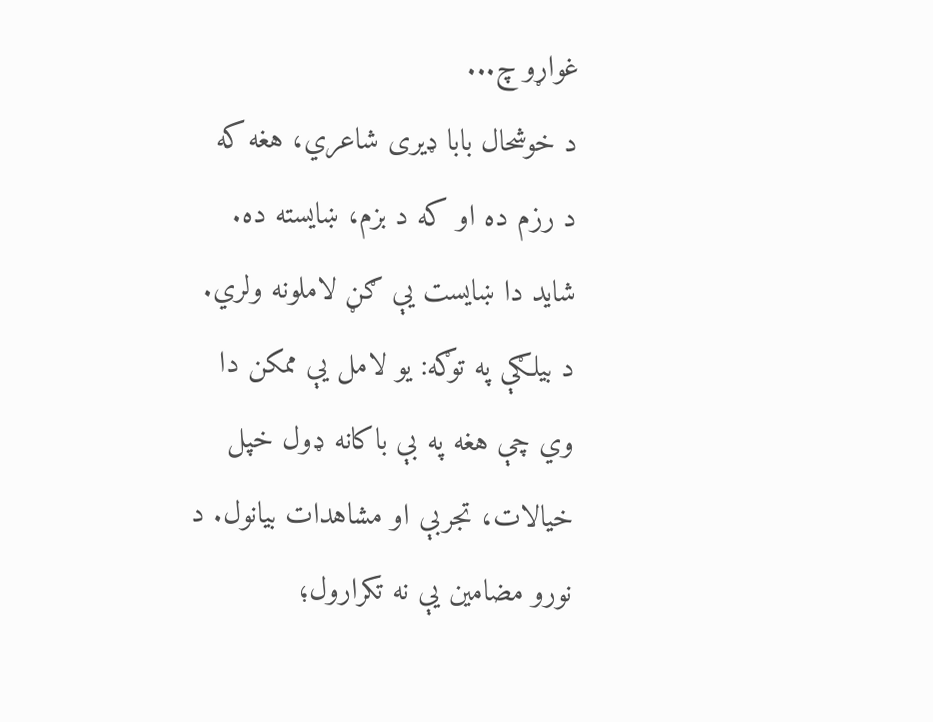غواړو چ...
د خوشحال بابا ډیری شاعري، هغه که د رزم ده او که د بزم، ښایسته ده. شاید دا ښایست یې ګڼ لاملونه ولري. د بیلګې په توګه: یو لامل یې ممکن دا وي چې هغه په بې باکانه ډول خپل خیالات، تجربې او مشاهدات بیانول. د نورو مضامین یې نه تکرارول؛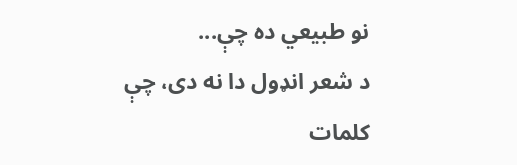نو طبیعي ده چې...
د شعر انډول دا نه دی، چې کلمات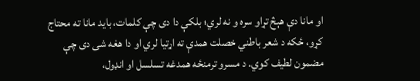او مانا دې هېڅ تړاو سره و نه لري؛ بلکې دا دی چې کلمات، باید مانا ته محتاج کړو، ځکه د شعر باطني خصلت همدې ته اړتیا لري او دا هغه شی دی چې مضمون لطیف کوي. د مسرو ترمنځه همدغه تسلسل او انډول،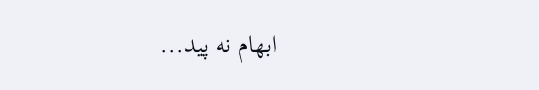ابهام نه پید...